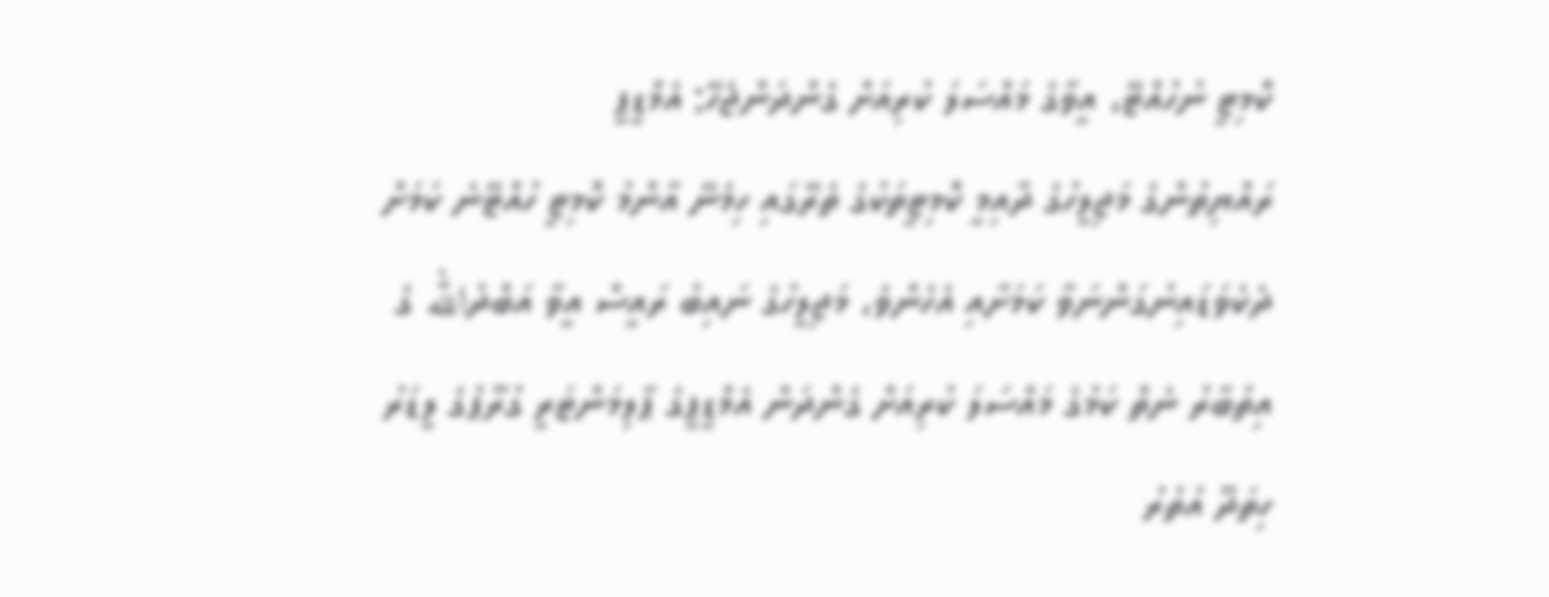ކޮމިޓީ ނުހުއްޓޭ، އީވާގެ މައްސަލަ ކުރިއަށް ގެންދަންޖެހޭ: އެމްޑީޕީ
ރައްޔިތުންގެ މަޖިލީހުގެ ދާއިމީ ކޮމިޓީތަކުގެ ތެރޭގައި ހިމެނޭ އާންމު ކޮމިޓީ ހުއްޓޭނެ ކަމަށް ދެކެވަޑައިނުގަންނަވާ ކަމަށާއި އެހެންވެ، މަޖިލީހުގެ ނައިބު ރައީސް އީވާ އަބްދުالله ގެ އިތުބާރު ނެތް ކަމުގެ މައްސަލަ ކުރިއަށް ގެންދަން އެމްޑީޕީގެ ޕާލިމަންޓަރީ ގުރޫޕުގެ ލީޑަރު ހިތަދޫ އުތުރު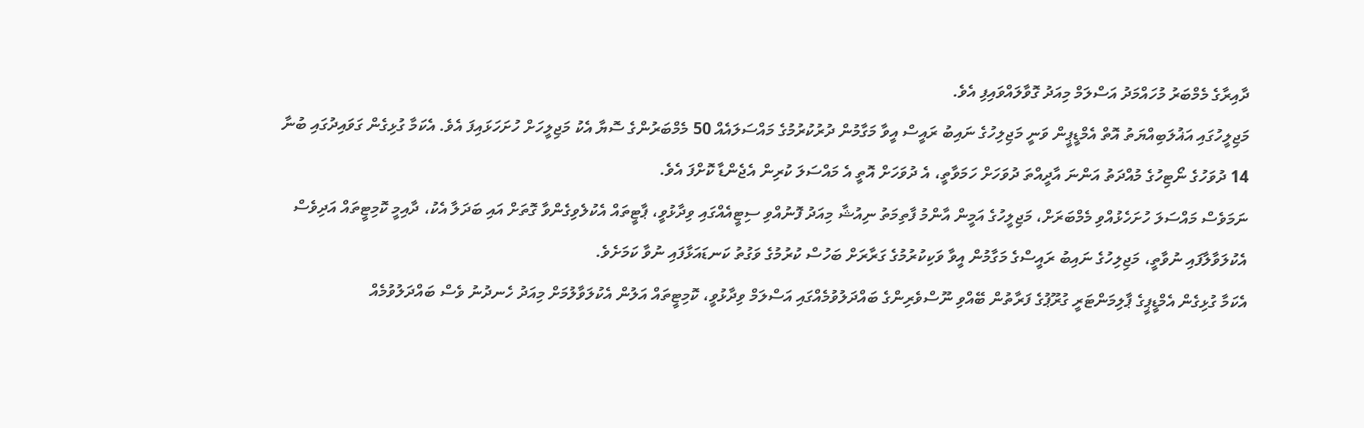ދާއިރާގެ މެމްބަރު މުހައްމަދު އަސްލަމް މިއަދު ގޮވާލައްވައިފި އެވެ.
މަޖިލީހުގައި އަޣުލަބިއްޔަތު އޮތް އެމްޑީޕީން ވަނީ މަޖިލިހުގެ ނައިބު ރައީސް އީވާ މަގާމުން ދުރުކުރުމުގެ މައްސަލައެއް 50 މެމްބަރުންގެ ސޮޔާ އެކު މަޖިލީހަށް ހުށަހަޅައިފަ އެވެ. އެކަމާ ގުޅިގެން ގަވައިދުގައި ބުނާ 14 ދުވަހުގެ ނޯޓިހުގެ މުއްދަތު އަންނަ އާދީއްތަ ދުވަހަށް ހަމަވާތީ، އެ ދުވަހަށް އޮތީ އެ މައްސަލަ ކުރިން އެޖެންޑާ ކޮށްފަ އެވެ.
ނަމަވެސް މައްސަލަ ހުށަހެޅުއްވި މެމްބަރަށް، މަޖިލީހުގެ އަމީން އާންމު ފާތިމަތު ނިއުޝާ މިއަދު ފޮނުއްވި ސިޓީއެއްގައި ވިދާޅުވީ، ޕާޓީތައް އެކުލެވިގެންވާ ގޮތަށް އައި ބަދަލާ އެކު، ދާއިމީ ކޮމިޓީތައް އަދިވެސް އެކުލަވާލާފައި ނުވާތީ، މަޖިލިހުގެ ނައިބު ރައީސްގެ މަގާމުން އީވާ ވަކިކުރުމުގެ ގަރާރަށް ބަހުސް ކުރުމުގެ ވަގުތު ކަނޑައަޅާފައި ނުވާ ކަމަށެވެ.
އެކަމާ ގުޅިގެން އެމްޑީޕީގެ ޕާލިމަންޓަރީ ގުރޫޕުގެ ފަރާތުން ބޭއްވި ނޫސްވެރިންގެ ބައްދަލުވުމެއްގައި އަސްލަމް ވިދާޅުވީ، ކޮމިޓީތައް އަލުން އެކުލަވާލުމަށް މިއަދު ހެނދުނު ވެސް ބައްދަލުވުމެއް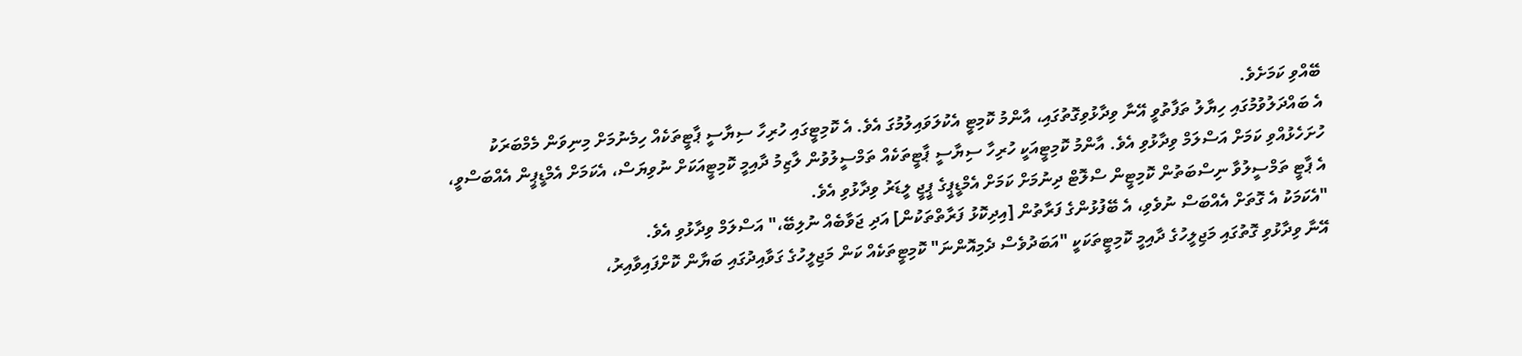ބޭއްވި ކަމަށެވެ.
އެ ބައްދަލުވުމުގައި ހިޔާލު ތަފާތުވީ އޭނާ ވިދާޅުވިގޮތުގައި، އާންމު ކޮމިޓީ އެކުލަވައިލުމުގަ އެވެ. އެ ކޮމިޓީގައި ހުރިހާ ސިޔާސީ ޕާޓީތަކެއް ހިމެނުމަށް މިނިވަން މެމްބަރަކު ހުށަހެޅުއްވި ކަމަށް އަސްލަމް ވިދާޅުވި އެވެ. އާންމު ކޮމިޓީއަކީ ހުރިހާ ސިޔާސީ ޕާޓީތަކެއް ތަމްސީލުވުން ލާޒިމު ދާއިމީ ކޮމިޓީއަކަށް ނުވިޔަސް، އެކަމަށް އެމްޑީޕީން އެއްބަސްވީ، އެ ޕާޓީ ތަމްސީލުވާ ނިސްބަތުން ކޮމިޓީން ސްލޮޓް ދިނުމަށް ކަމަށް އެމްޑީޕީގެ ޕީޖީ ލީޑަރު ވިދާޅުވި އެވެ.
"އެކަމަކު އެ ގޮތަށް އެއްބަސް ނުވެވި، އެ ބޭފުޅުންގެ ފަރާތުން [އިދިކޮޅު ފަރާތްތަކުން] އަދި ޖަވާބެއް ނުލިބޭ،" އަސްލަމް ވިދާޅުވި އެވެ.
އޭނާ ވިދާޅުވި ގޮތުގައި މަޖިލީހުގެ ދާއިމީ ކޮމިޓީތަކަކީ "އަބަދުވެސް ދެމިއޮންނަ" ކޮމިޓީތަކެއް ކަން މަޖިލީހުގެ ގަވާއިދުގައި ބަޔާން ކޮށްފައިވާއިރު،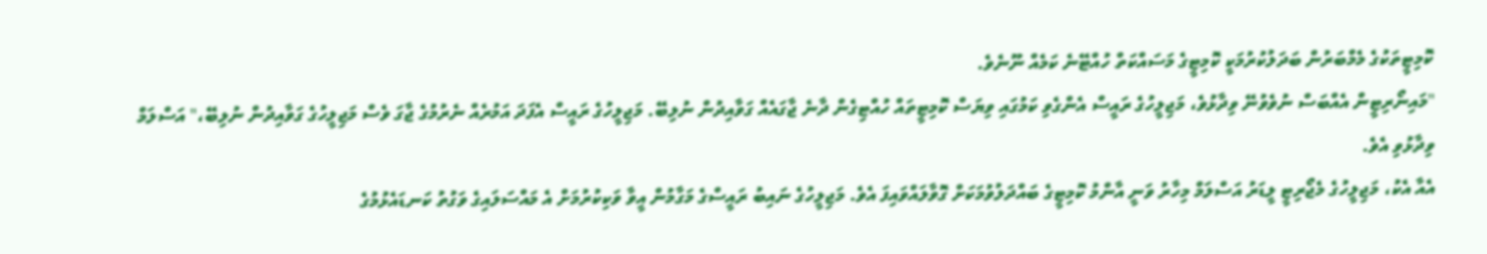ކޮމިޓީތަކުގެ މެމްބަރުން ބަދަލުކުރުމަކީ ކޮމިޓީގެ މަސައްކަތް ހުއްޓޭނެ ކަމެއް ނޫނެވެ.
"މައިނޯރިޓީން އެއްބަސް ނުވެވުނޭ ވިދާޅުވެ، މަޖިލީހުގެ ރައީސް އެންގެވި ކަމުގައި ވިޔަސް ކޮމިޓީތައް ހުއްޓިގެން ދާނެ ޖާގައެއް ގަވާއިދުން ނުލިބޭ. މަޖިލީހުގެ ރައީސް އެފަދަ އަމުރެއް ނެރުމުގެ ޖާގަ ވެސް މަޖިލީހުގެ ގަވާއިދުން ނުލިބޭ،" އަސްލަމް ވިދާޅުވި އެވެ.
އެއާ އެކު، މަޖިލީހުގެ މެޖޯރިޓީ ލީޑަރު އަސްލަމް މިހާރު ވަނީ އާންމު ކޮމިޓީގެ ބައްދަލުވުމަކަށް ގޮވާލައްވައިފަ އެވެ. މަޖިލީހުގެ ނައިބު ރައީސްގެ މަގާމުން އީވާ ވަކިކުރުމަށް އެ މައްސަލައިގެ ވަގުތު ކަނޑައެޅުމުގެ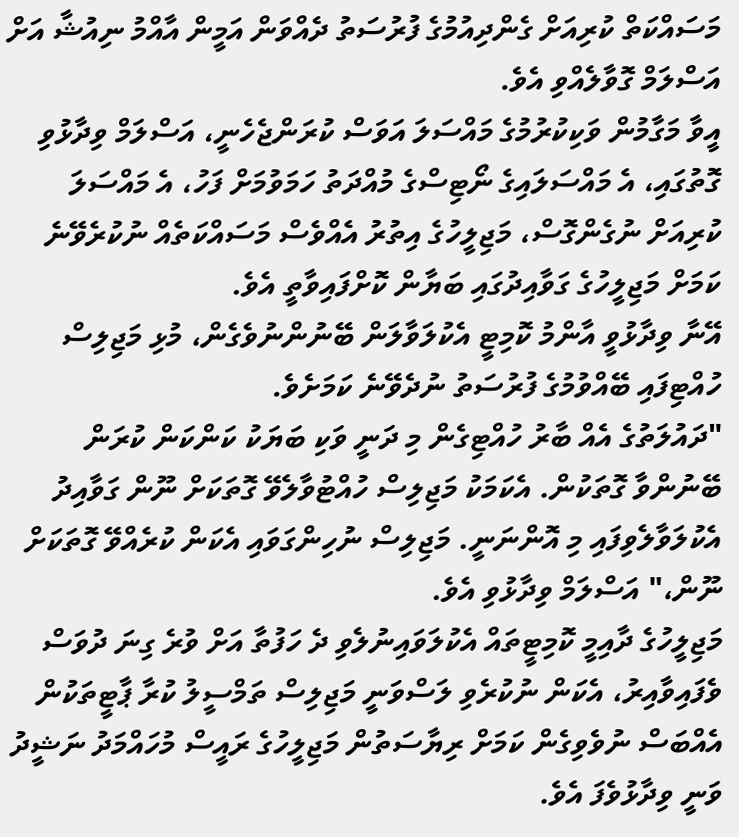މަސައްކަތް ކުރިއަށް ގެންދިއުމުގެ ފުރުސަތު ދެއްވަން އަމީން އާއްމު ނިއުޝާ އަށް އަސްލަމް ގޮވާލެއްވި އެވެ.
އީވާ މަގާމުން ވަކިކުރުމުގެ މައްސަލަ އަވަސް ކުރަންޖެހެނީ، އަސްލަމް ވިދާޅުވި ގޮތުގައި، އެ މައްސަލައިގެ ނޯޓިސްގެ މުއްދަތު ހަމަވުމަށް ފަހު، އެ މައްސަލަ ކުރިއަށް ނުގެންގޮސް، މަޖިލީހުގެ އިތުރު އެއްވެސް މަސައްކަތެއް ނުކުރެވޭނެ ކަމަށް މަޖިލީހުގެ ގަވާއިދުގައި ބަޔާން ކޮށްފައިވާތީ އެވެ.
އޭނާ ވިދާޅުވީ އާންމު ކޮމިޓީ އެކުލަވާލަން ބޭނުންނުވެގެން، މުޅި މަޖިލިސް ހުއްޓިފައި ބޭއްވުމުގެ ފުރުސަތު ނުދެވޭނެ ކަމަށެވެ.
"ދައުލަތުގެ އެއް ބާރު ހުއްޓިގެން މި ދަނީ ވަކި ބަޔަކު ކަންކަން ކުރަން ބޭނުންވާ ގޮތަކުން. އެކަމަކު މަޖިލިސް ހުއްޓުވާލެވޭ ގޮތަކަށް ނޫން ގަވާއިދު އެކުލަވާލެވިފައި މި އޮންނަނީ. މަޖިލިސް ނުހިންގަވައި އެކަން ކުރެއްވޭ ގޮތަކަށް ނޫން،" އަސްލަމް ވިދާޅުވި އެވެ.
މަޖިލީހުގެ ދާއިމީ ކޮމިޓީތައް އެކުލަވައިނުލެވި ދެ ހަފުތާ އަށް ވުރެ ގިނަ ދުވަސް ވެފައިވާއިރު، އެކަން ނުކުރެވި ލަސްވަނީ މަޖިލިސް ތަމްސީލު ކުރާ ޕާޓީތަކުން އެއްބަސް ނުވެވިގެން ކަމަށް ރިޔާސަތުން މަޖިލީހުގެ ރައީސް މުހައްމަދު ނަޝީދު ވަނީ ވިދާޅުވެފަ އެވެ.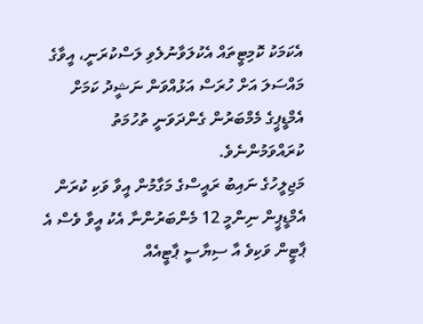އެކަމަކު ކޮމިޓީތައް އެކުލަވާނުލެވި ލަސްކުރަނީ، އީވާގެ މައްސަލަ އަށް ހުރަސް އަޅުއްވަން ނަޝީދު ކަމަށް އެމްޑީޕީގެ މެމްބަރުން ގެންދަވަނީ ތުހުމަތު ކުރައްވަމުންނެވެ.
މަޖިލީހުގެ ނައިބު ރައީސްގެ މަގާމުން އީވާ ވަކި ކުރަން އެމްޑީޕީން ނިންމީ 12 މެންބަރުންނާ އެކު އީވާ ވެސް އެ ޕާޓީން ވަކިވެ އާ ސިޔާސީ ޕާޓީއެއް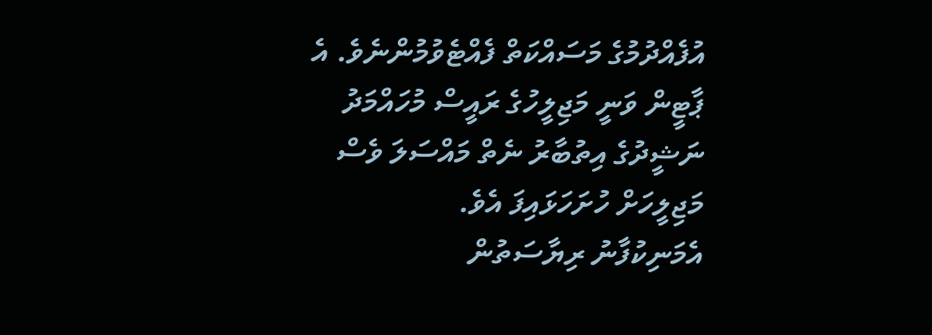އުފެއްދުމުގެ މަސައްކަތް ފެއްޓެވުމުންނެވެ. އެ ޕާޓީން ވަނީ މަޖިލީހުގެ ރައީސް މުހައްމަދު ނަޝީދުގެ އިތުބާރު ނެތް މައްސަލަ ވެސް މަޖިލީހަށް ހުށަހަޅައިފަ އެވެ.
އެމަނިކުފާނު ރިޔާސަތުން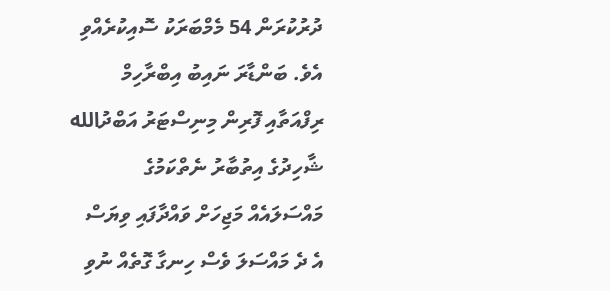ދުރުކުރަން 54 މެމްބަރަކު ސޮއިކުރެއްވި އެވެ. ބަންޑާރަ ނައިބު އިބްރާހިމް ރިފްއަތާއި ފޮރިން މިނިސްޓަރު އަބްދުالله ޝާހިދުގެ އިތުބާރު ނެތްކަމުގެ މައްސަލައެއް މަޖިހަށް ވައްދާފައި ވިޔަސް އެ ދެ މައްސަލަ ވެސް ހިނގާ ގޮތެއް ނުވި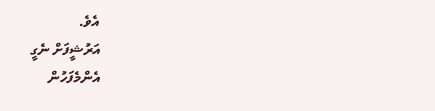އެވެ.
އަރުޝީފަށް ނެގީ
އެންމެފަހުން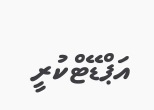އަޕްޑޭޓްކުރީ